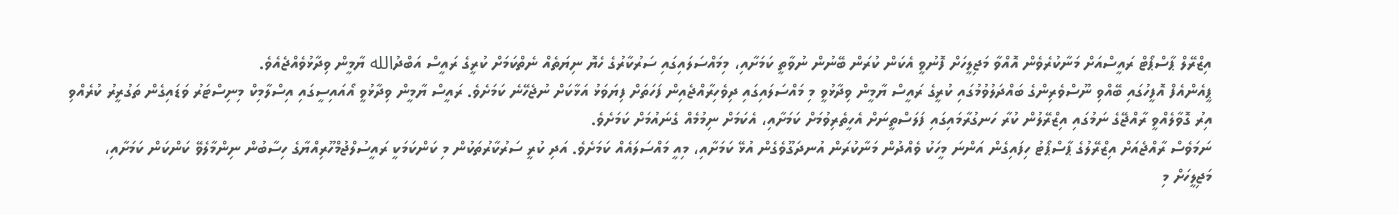އިޒްރޭލް ޕާސްޕޯޓް ރައީސްއަށް މަނާކުރެވެން އޮއްވާ މަޖިލީހަށް ފޮނުވީ އެކަން ކުރަން ބޭނުން ނުވާތީ ކަމަށާއި، މިމައްސަލައިގައި ސަރުކާރުގެ ހެޔޮ ނިޔަތެއް ނެތްކަމަށް ކުރީގެ ރައީސް އަބްދުالله ޔާމީން ވިދާޅުވެއްޖެއެވެ.
ޕީއެންއެފް އޮފީހުގައި ބޭއްވި ނޫސްވެރިންގެ ބައްދަލުވުމުގައި ކުރީގެ ރައީސް ޔާމީން ވިދާޅުވީ މި މައްސަލައިގައި ދިވެހިރާއްޖެއިން ފަހަތަށް ފިޔަވަޅު އަޅާކަށް ނުޖެހޭނެ ކަމަށެވެ. ރައީސް ޔާމީން ވިދާޅުވީ އޯއައިސީގައި އިސްލާމިކް މިނިސްޓަރު ވަޑައިގެން ތަގުރީރު ކުރެއްވި އިރު ގޮވާލެއްވީ ރާއްޖޭގެ ނަމުގައި އިޒްރޭލުން ކުރާ ހަނގުރާމައިގައި ފަލަސްތީނަށް އެހީތެރިވުމަށް ކަމަށާއި، އެކަމަށް ނިމުމެއް ގެނައުމަށް ކަމަށެވެ.
ނަމަވެސް ރާއްޖެއަށް އިޒްރޭލުގެ ޕާސްޕޯޓު ހިފައިގެން އަންނަ މީހަކު ވެއްދުން މަނާކުރަން އުނދަގޫވެގެން އުޅޭ ކަމަށާއި، މިއީ މައްސަލައެއް ކަމަށެވެ. އަދި ކުރީ ސަރުކާރުތަކުން މި ކަންކަމަކީ ރައީސުލްޖުމްހޫރިއްޔާގެ ހިސާބުން ނިންމާލެވޭ ކަންކަން ކަމަށާއި، މަޖިލީހަށް މި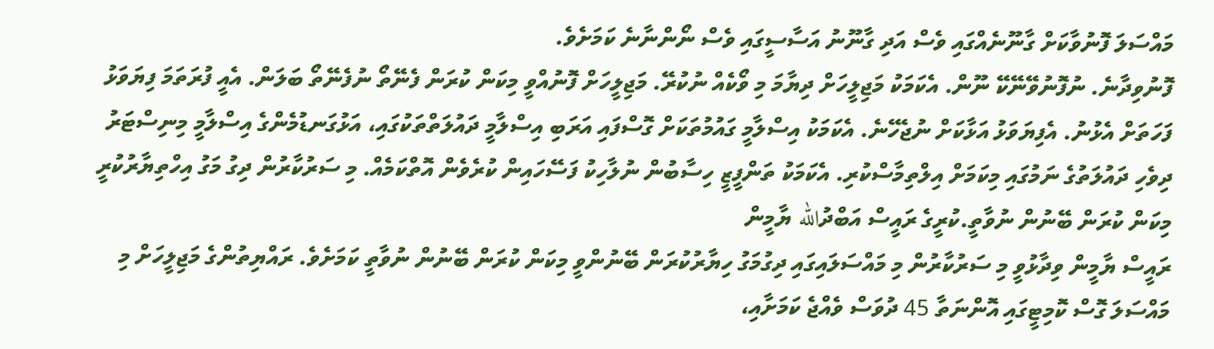މައްސަލަ ފޮނުވާކަށް ގާނޫނެއްގައި ވެސް އަދި ގާނޫނު އަސާސީގައި ވެސް ނޯންނާނެ ކަމަށެވެ.
ފޮނުވިދާނެ. ނުފޮނުވޭނޭކޭ ނޫން. އެކަމަކު މަޖިލީހަށް ދިޔާމަ މި ވޯކެއް ނުކުރޭ. މަޖިލީހަށް ފޮނުއްވީ މިކަން ކުރަން ފެނޭތޯ ނުފެނޭތޯ ބަލަން. އެއީ ފުރަތަމަ ފިޔަވަޅު ފަހަތަށް އެޅުނު. އެފިޔަވަޅު އަޅާކަށް ނުޖެހޭނެ. އެކަމަކު އިސްލާމީ ގައުމުތަކަށް ގޮސްފައި އަރަބި އިސްލާމީ ދައުލަތްތަކުގައި، އަޅުގަނޑުމެންގެ އިސްލާމީ މިނިސްޓަރު ދިވެހި ދައުލަތުގެ ނަމުގައި މިކަމަށް އިލްތިމާސްކުރި. އެކަމަކު ތަންފީޒީ ހިސާބުން ނުލާހިކު ފަސޭހައިން ކުރެވެން އޮތްކަމެއް. މި ސަރުކާރުން ދިގު މަގު އިހްތިޔާރުކުރީ މިކަން ކުރަން ބޭނުން ނުވާތީ.ކުރީގެ ރައީސް އަބްދުالله ޔާމީން
ރައީސް ޔާމީން ވިދާޅުވީ މި ސަރުކާރުން މި މައްސަލައިގައި ދިގުމަގު ހިޔާރުކުރަން ބޭނުންވީ މިކަން ކުރަން ބޭނުން ނުވާތީ ކަމަށެވެ. ރައްޔިތުންގެ މަޖިލީހަށް މި މައްސަލަ ގޮސް ކޮމިޓީގައި އޮންނަތާ 45 ދުވަސް ވެއްޖެ ކަމަށާއި،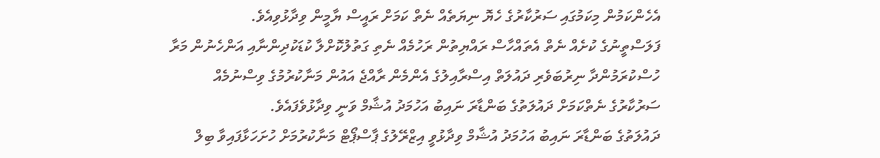އެހެންކަމުން މިކަމުގައި ސަރުކާރުގެ ހެޔޮ ނިޔަތެއް ނެތް ކަމަށް ރައީސް ޔާމީން ވިދާޅުވިއެވެ.
ފަލަސްތީނުގެ ކުށެއް ނެތް އެތައްހާސް ރައްޔިތުން ރަހުމެއް ނެތި ގަތުލުކޮށްލާ ކުޑަކުދިންނާއި އަންހެނުން މަރާ ހުސްކުރަމުންދާ ނިރުބަވެރި ދައުލަތް އިސްރާއިލުގެ އެންމެން ރާއްޖެ އައުން މަނާކުރުމުގެ ވިސްނުމެއް ސަރުކާރުގެ ނެތްކަމަށް ދައުލަތުގެ ބަންޑާރަ ނައިބު އަހުމަދު އުޝާމް ވަނީ ވިދާޅުވެފައެވެ.
ދައުލަތުގެ ބަންޑާރަ ނައިބު އަހުމަދު އުޝާމް ވިދާޅުވީ އިޒްރޭލުގެ ޕާސްޕޯޓް މަނާކުރުމަށް ހުށަހަޅާފައިވާ ބިލް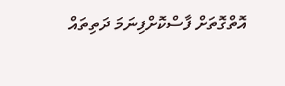އޮތްގޮތަށް ފާސްކޮށްފިނަމަ ދަތިތައް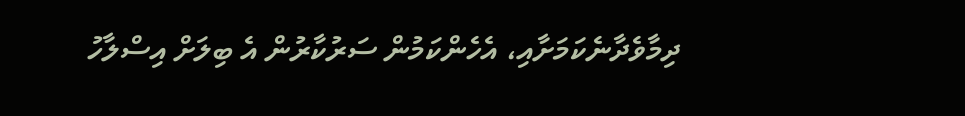ދިމާވެދާނެކަމަށާއި، އެހެންކަމުން ސަރުކާރުން އެ ބިލަށް އިސްލާހު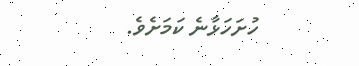ހުށަހަޅާނެ ކަމަށެވެ.